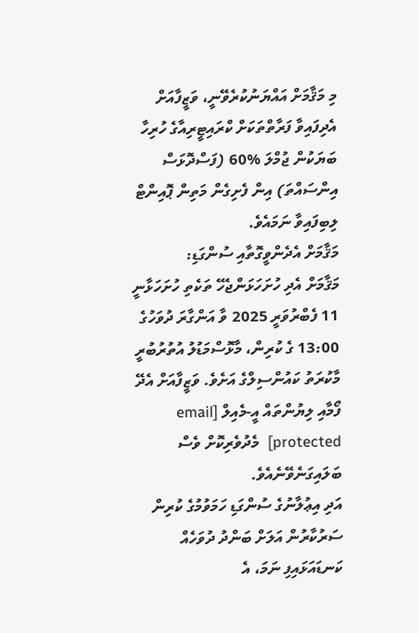މި މަޤާމަށް އައްޔަނުކުރެވޭނީ، ވަޒީފާއަށް އެދިފައިވާ ފަރާތްތަކަށް ކްރައިޓީރިއާގެ ހުރިހާ ބަޔަކުން ޖުމްލަ %60 (ފަސްދޮޅަސް އިންސައްތަ) އިން ފެށިގެން މަތިން ޕޮއިންޓް ލިބިފައިވާ ނަމައެވެ.
މަޤާމަށް އެދެންވީގޮތާއި ސުންގަޑި:
މަޤާމަށް އެދި ހުށަހަޅަންޖެހޭ ތަކެތި ހުށަހަޅާނީ 11 ފެބްރުވަރީ 2025 ވާ އަންގާރަ ދުވަހުގެ 13:00 ގެ ކުރިން، މާޅޮސްމަޑުލު އުތުރުބުރީ މާކުރަތު ކައުންސިލްގެ އަށެވެ. ވަޒީފާއަށް އެދޭ ފޯމާއި ލިޔުންތައް އީ-މެއިލް [email protected]  މެދުވެރިކޮށް ވެސް ބަލައިގަނެވޭނެއެވެ.
އަދި އިޢުލާނުގެ ސުންގަޑި ހަމަވުމުގެ ކުރިން ސަރުކާރުން އަލަށް ބަންދު ދުވަހެއް ކަނޑައަޅައިފި ނަމަ، އެ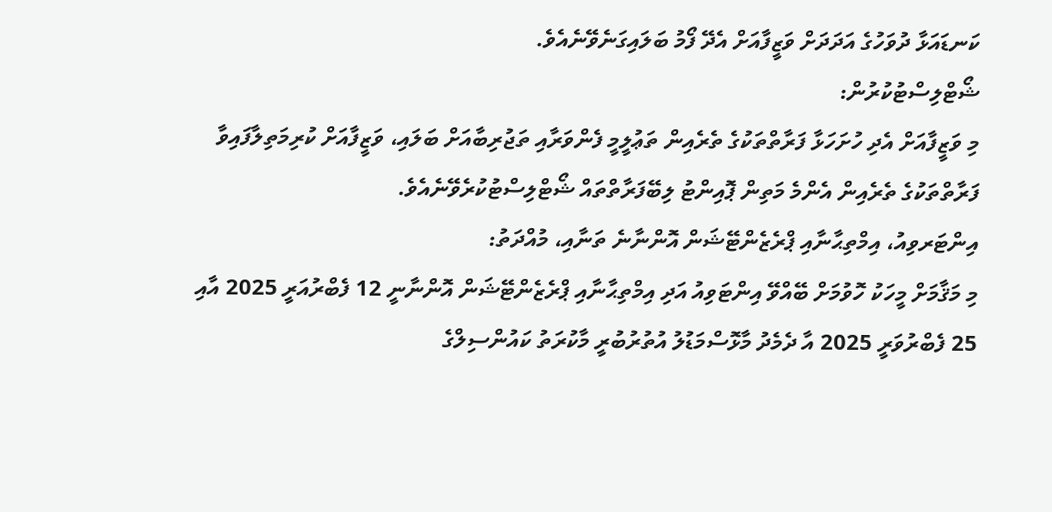ކަނޑައަޅާ ދުވަހުގެ އަދަދަށް ވަޒީފާއަށް އެދޭ ފޯމު ބަލައިގަނެވޭނެއެވެ.
ޝޯޓްލިސްޓުކުރުން:
މި ވަޒީފާއަށް އެދި ހުށަހަޅާ ފަރާތްތަކުގެ ތެރެއިން ތަޢުލީމީ ފެންވަރާއި ތަޖުރިބާއަށް ބަލައި، ވަޒީފާއަށް ކުރިމަތިލާފައިވާ ފަރާތްތަކުގެ ތެރެއިން އެންމެ މަތިން ޕޮއިންޓު ލިބޭފަރާތްތައް ޝޯޓްލިސްޓުކުރެވޭނެއެވެ.
އިންޓަރވިއު، އިމްތިޙާނާއި ޕްރެޒެންޓޭޝަން އޮންނާނެ ތަނާއި، މުއްދަތު:
މި މަޤާމަށް މީހަކު ހޮވުމަށް ބޭއްވޭ އިންޓަވިއު އަދި އިމްތިޙާނާއި ޕްރެޒެންޓޭޝަން އޮންނާނީ 12 ފެބްރުއަރީ 2025 އާއި 25 ފެބްރުވަރީ 2025 އާ ދެމެދު މާޅޮސްމަޑުލު އުތުރުބުރީ މާކުރަތު ކައުންސިލްގެ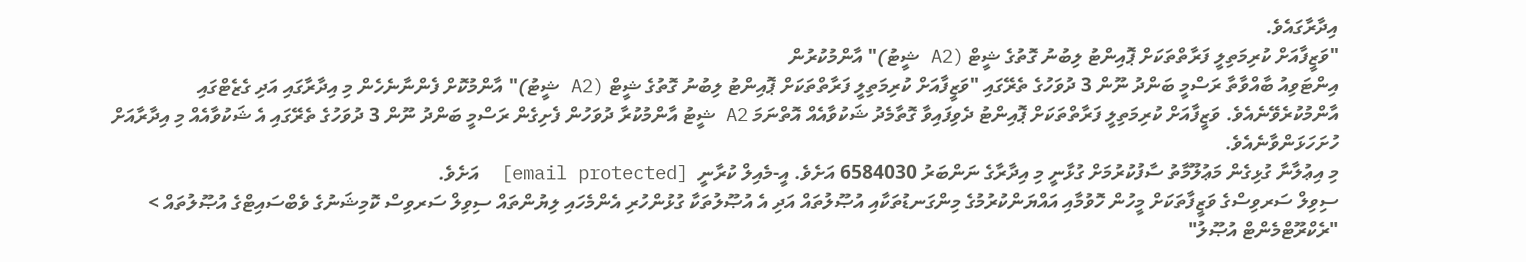އިދާރާގައެވެ.
"ވަޒީފާއަށް ކުރިމަތިލީ ފަރާތްތަކަށް ޕޮއިންޓު ލިބުނު ގޮތުގެ ޝީޓް (A2 ޝީޓު)" އާންމުކުރުން
އިންޓަވިއު ބާއްވާތާ ރަސްމީ ބަންދު ނޫން 3 ދުވަހުގެ ތެރޭގައި "ވަޒީފާއަށް ކުރިމަތިލީ ފަރާތްތަކަށް ޕޮއިންޓު ލިބުނު ގޮތުގެ ޝީޓް (A2 ޝީޓު)" އާންމުކޮށް ފެންނާނެހެން މި އިދާރާގައި އަދި ގެޒެޓްގައި އާންމުކުރެވޭނެއެވެ. ވަޒީފާއަށް ކުރިމަތިލީ ފަރާތްތަކަށް ޕޮއިންޓު ދެވިފައިވާ ގޮތާމެދު ޝަކުވާއެއް އޮތްނަމަ A2 ޝީޓު އާންމުކުރާ ދުވަހުން ފެށިގެން ރަސްމީ ބަންދު ނޫން 3 ދުވަހުގެ ތެރޭގައި އެ ޝަކުވާއެއް މި އިދާރާއަށް ހުށަހަޅަންވާނެއެވެ.
މި އިޢުލާނާ ގުޅިގެން މަޢުލޫމާތު ސާފުކުރުމަށް ގުޅާނީ މި އިދާރާގެ ނަންބަރު 6584030 އަށެވެ. އީ-މެއިލް ކުރާނީ  [email protected]  އަށެވެ.
ސިވިލް ސަރވިސްގެ ވަޒީފާތަކަށް މީހުން ހޮވުމާއި އައްޔަންކުރުމުގެ މިންގަނޑުތަކާއި އުޞޫލުތައް އަދި އެ އުޞޫލުތަކާ ގުޅުންހުރި އެންމެހައި ލިޔުންތައް ސިވިލް ސަރވިސް ކޮމިޝަނުގެ ވެބްސައިޓްގެ އުޞޫލުތައް > "ރެކްރޫޓްމެންޓް އުޞޫލު"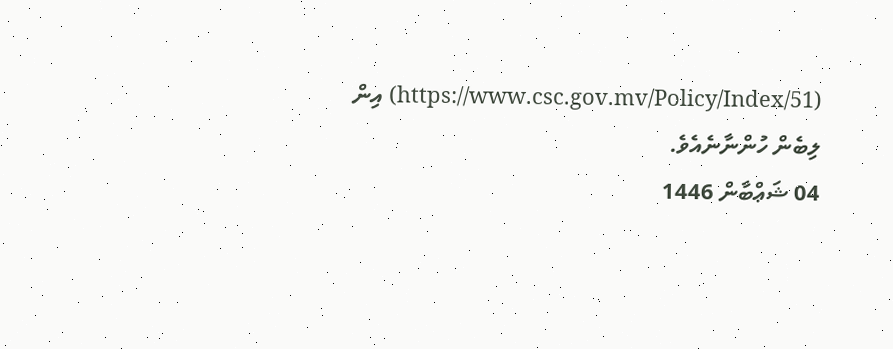(https://www.csc.gov.mv/Policy/Index/51) އިން ލިބެން ހުންނާނެއެވެ.
04 ޝަޢްބާން 1446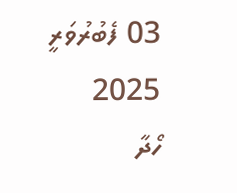03 ފެބުރުވަރީ 2025
ހޯދާ